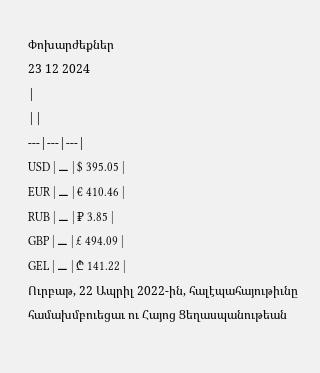Փոխարժեքներ
23 12 2024
|
||
---|---|---|
USD | ⚊ | $ 395.05 |
EUR | ⚊ | € 410.46 |
RUB | ⚊ | ₽ 3.85 |
GBP | ⚊ | £ 494.09 |
GEL | ⚊ | ₾ 141.22 |
Ուրբաթ, 22 Ապրիլ 2022-ին, հալէպահայութիւնը համախմբուեցաւ ու Հայոց Ցեղասպանութեան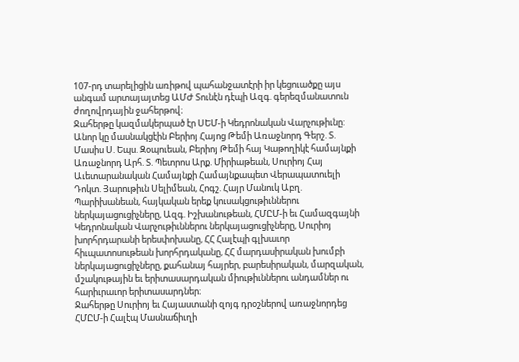107-րդ տարելիցին առիթով պահանջատէրի իր կեցուածքը այս անգամ արտայայտեց ԱՄԺ Տունէն դէպի Ազգ. գերեզմանատուն ժողովրդային ջահերթով։
Ջահերթը կազմակերպած էր ՍԵՄ-ի Կեդրոնական Վարչութիւնը: Անոր կը մասնակցէին Բերիոյ Հայոց Թեմի Առաջնորդ Գերշ. Տ. Մասիս Ս. Եպս. Զօպուեան, Բերիոյ Թեմի հայ Կաթողիկէ համայնքի Առաջնորդ Արհ. Տ. Պետրոս Արք. Միրիաթեան, Սուրիոյ Հայ Աւետարանական Համայնքի Համայնքապետ Վերապատուելի Դոկտ. Յարութիւն Սելիմեան, Հոգշ. Հայր Մանուկ Աբղ. Պարիխանեան, հայկական երեք կուսակցութիւններու ներկայացուցիչները, Ազգ. Իշխանութեան, ՀՄԸՄ-ի եւ Համազգայնի Կեդրոնական Վարչութիւններու ներկայացուցիչները, Սուրիոյ խորհրդարանի երեսփոխանը, ՀՀ Հալէպի գլխաւոր հիւպատոսութեան խորհրդականը, ՀՀ մարդասիրական խումբի ներկայացուցիչները, քահանայ հայրեր, բարեսիրական, մարզական, մշակութային եւ երիտասարդական միութիւններու անդամներ ու հարիւրաւոր երիտասարդներ։
Ջահերթը Սուրիոյ եւ Հայաստանի զոյգ դրօշներով առաջնորդեց ՀՄԸՄ-ի Հալէպ Մասնաճիւղի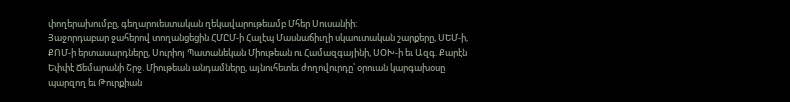փողերախումբը, գեղարուեստական ղեկավարութեամբ Մհեր Սուսանիի։
Յաջորդաբար ջահերով տողանցեցին ՀՄԸՄ-ի Հալէպ Մասնաճիւղի սկաուտական շարքերը, ՍԵՄ-ի, ՔՈՄ-ի երտասարդները, Սուրիոյ Պատանեկան Միութեան ու Համազգայինի, ՍՕԽ-ի եւ Ազգ. Քարէն Եփփէ Ճեմարանի Շրջ. Միութեան անդամները, այնուհետեւ ժողովուրդը՝ օրուան կարգախօսը պարզող եւ Թուրքիան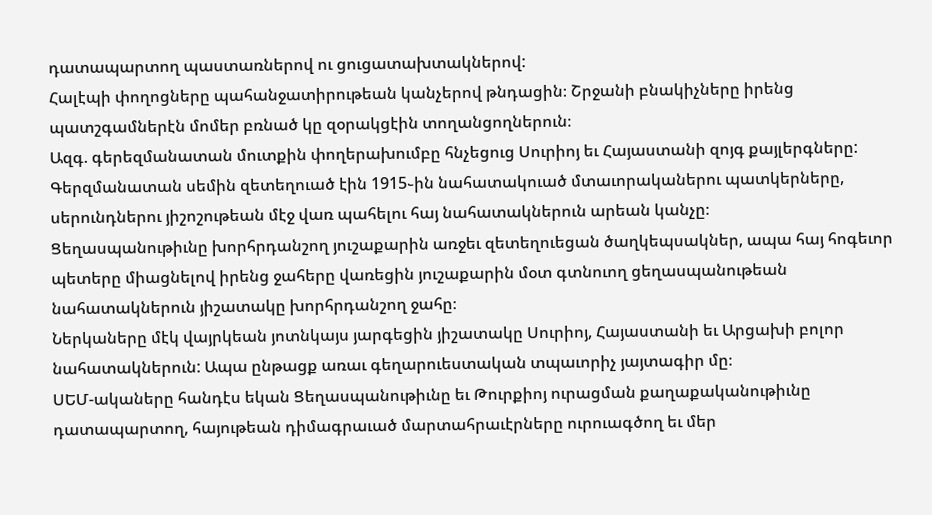դատապարտող պաստառներով ու ցուցատախտակներով:
Հալէպի փողոցները պահանջատիրութեան կանչերով թնդացին։ Շրջանի բնակիչները իրենց պատշգամներէն մոմեր բռնած կը զօրակցէին տողանցողներուն։
Ազգ. գերեզմանատան մուտքին փողերախումբը հնչեցուց Սուրիոյ եւ Հայաստանի զոյգ քայլերգները: Գերզմանատան սեմին զետեղուած էին 1915֊ին նահատակուած մտաւորականերու պատկերները, սերունդներու յիշոշութեան մէջ վառ պահելու հայ նահատակներուն արեան կանչը։
Ցեղասպանութիւնը խորհրդանշող յուշաքարին առջեւ զետեղուեցան ծաղկեպսակներ, ապա հայ հոգեւոր պետերը միացնելով իրենց ջահերը վառեցին յուշաքարին մօտ գտնուող ցեղասպանութեան նահատակներուն յիշատակը խորհրդանշող ջահը։
Ներկաները մէկ վայրկեան յոտնկայս յարգեցին յիշատակը Սուրիոյ, Հայաստանի եւ Արցախի բոլոր նահատակներուն: Ապա ընթացք առաւ գեղարուեստական տպաւորիչ յայտագիր մը։
ՍԵՄ-ակաները հանդէս եկան Ցեղասպանութիւնը եւ Թուրքիոյ ուրացման քաղաքականութիւնը դատապարտող, հայութեան դիմագրաւած մարտահրաւէրները ուրուագծող եւ մեր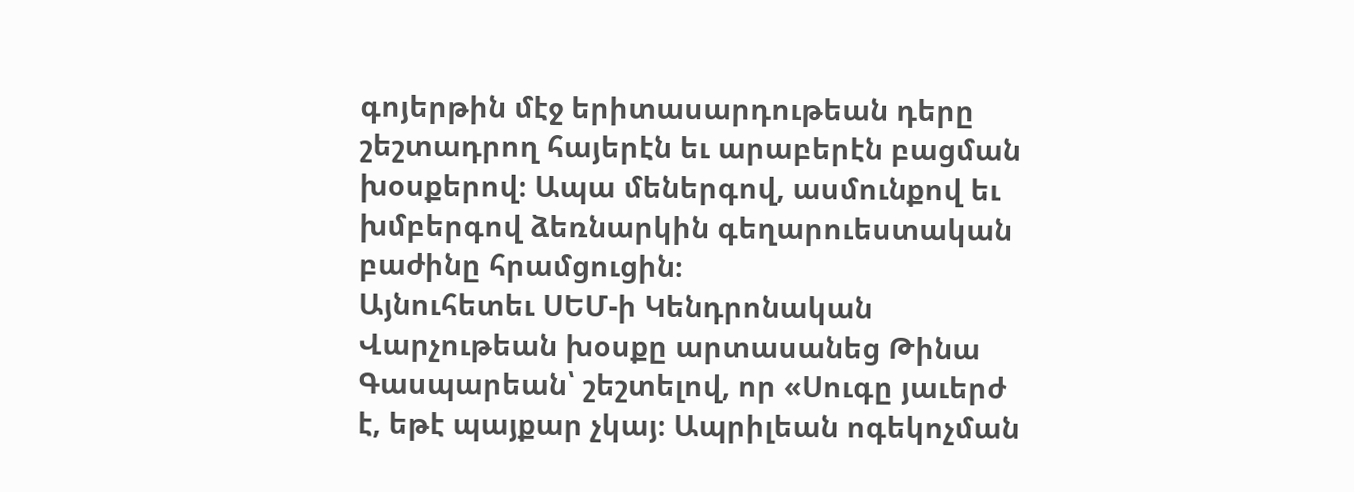գոյերթին մէջ երիտասարդութեան դերը շեշտադրող հայերէն եւ արաբերէն բացման խօսքերով։ Ապա մեներգով, ասմունքով եւ խմբերգով ձեռնարկին գեղարուեստական բաժինը հրամցուցին։
Այնուհետեւ ՍԵՄ-ի Կենդրոնական Վարչութեան խօսքը արտասանեց Թինա Գասպարեան՝ շեշտելով, որ «Սուգը յաւերժ է, եթէ պայքար չկայ։ Ապրիլեան ոգեկոչման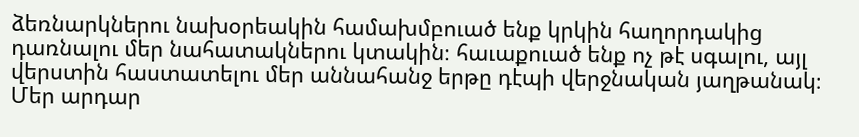ձեռնարկներու նախօրեակին համախմբուած ենք կրկին հաղորդակից դառնալու մեր նահատակներու կտակին։ հաւաքուած ենք ոչ թէ սգալու, այլ վերստին հաստատելու մեր աննահանջ երթը դէպի վերջնական յաղթանակ։ Մեր արդար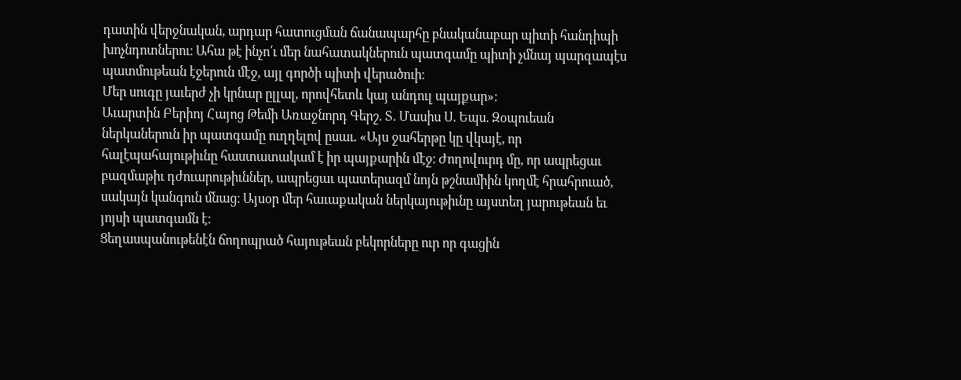դատին վերջնական, արդար հատուցման ճանապարհը բնականաբար պիտի հանդիպի խոչնդոտներու։ Ահա թէ ինչո՛ւ մեր նահատակներուն պատգամը պիտի չմնայ պարզապէս պատմութեան էջերուն մէջ, այլ գործի պիտի վերածուի։
Մեր սուգը յաւերժ չի կրնար ըլլալ, որովհետև կայ անդուլ պայքար»։
Աւարտին Բերիոյ Հայոց Թեմի Առաջնորդ Գերշ. Տ. Մասիս Ս. Եպս. Զօպուեան ներկաներուն իր պատգամը ուղղելով ըսաւ. «Այս ջահերթը կը վկայէ, որ հալէպահայութիւնը հաստատակամ է իր պայքարին մէջ։ Ժողովուրդ մը, որ ապրեցաւ բազմաթիւ դժուարութիւններ, ապրեցաւ պատերազմ նոյն թշնամիին կողմէ հրահրուած, սակայն կանգուն մնաց։ Այսօր մեր հաւաքական ներկայութիւնը այստեղ յարութեան եւ յոյսի պատգամն է։
Ցեղասպանութենէն ճողոպրած հայութեան բեկորները ուր որ գացին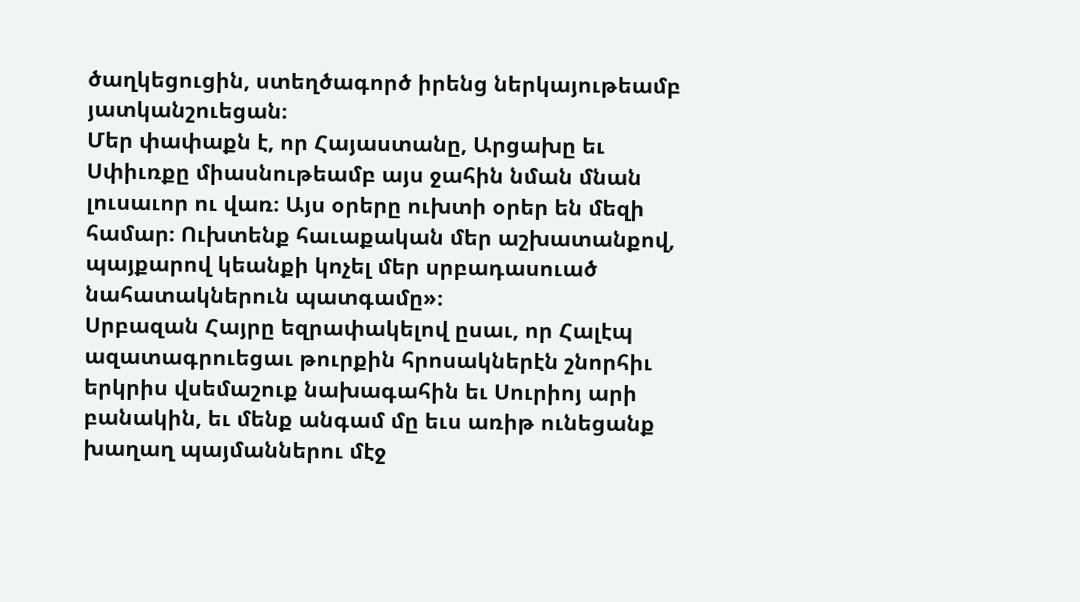ծաղկեցուցին, ստեղծագործ իրենց ներկայութեամբ յատկանշուեցան։
Մեր փափաքն է, որ Հայաստանը, Արցախը եւ Սփիւռքը միասնութեամբ այս ջահին նման մնան լուսաւոր ու վառ։ Այս օրերը ուխտի օրեր են մեզի համար։ Ուխտենք հաւաքական մեր աշխատանքով, պայքարով կեանքի կոչել մեր սրբադասուած նահատակներուն պատգամը»։
Սրբազան Հայրը եզրափակելով ըսաւ, որ Հալէպ ազատագրուեցաւ թուրքին հրոսակներէն շնորհիւ երկրիս վսեմաշուք նախագահին եւ Սուրիոյ արի բանակին, եւ մենք անգամ մը եւս առիթ ունեցանք խաղաղ պայմաններու մէջ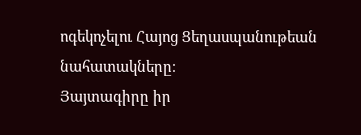ոգեկոչելու Հայոց Ցեղասպանութեան նահատակները։
Յայտագիրը իր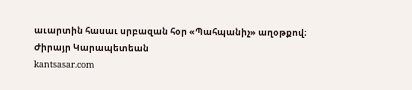աւարտին հասաւ սրբազան հօր «Պահպանիչ» աղօթքով։
Ժիրայր Կարապետեան
kantsasar.com